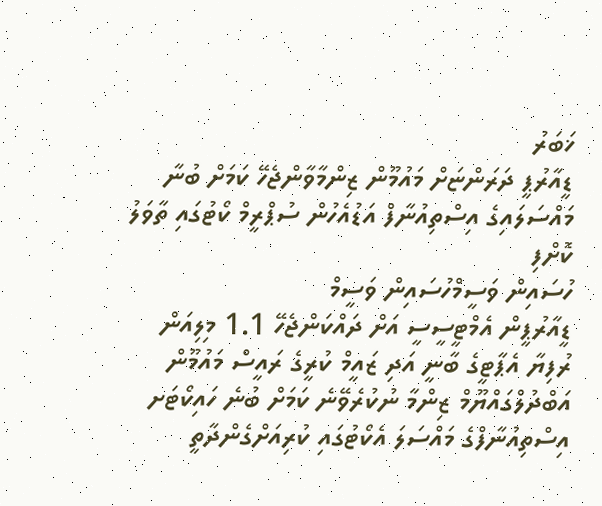ޚަބަރު
ޑީއާރުޕީ ދަރަންޏަށް މައުމޫން ޒިންމާވާންޖެހޭ ކަމަށް ބުނާ މައްސަލައިގެ އިސްތިއުނާފް އަޑުއެހުން ސުޕްރީމް ކޯޓުގައި ތާވަލު ކޮށްފި
ހުސައިން ވަސީމްހުސައިން ވަސީމް
ޑީއާރުޕީން އެމްޓީސީސީ އަށް ދައްކަންޖެހޭ 1.1 މިލިއަން ރުފިޔާ އެޕާޓީގެ ބާނީ އަދި ޒައީމް ކުރީގެ ރައީސް މައުމޫން އަބްދުލްގައްޔޫމް ޒިންމާ ނުކުރެވޭނެ ކަމަށް ބުނެ ހައިކޯޓަށ އިސްތިއުނާފްގެ މައްސަލަ އެކޯޓުގައި ކުރިއަށްގެންދާތީ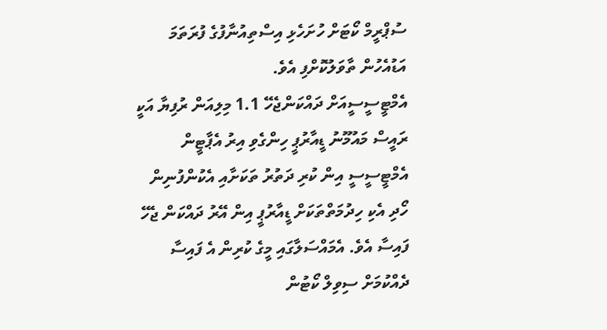ސުޕްރީމް ކޯޓަށް ހުށަހެޅި އިސްތިއުނާފުގެ ފުރަތަމަ އަޑުއެހުން ތާވަލުކޮށްފި އެވެ.
އެމްޓީސީސީއަށް ދައްކަންޖެހޭ 1.1 މިލިއަން ރުފިޔާ އަކީ ރައީސް މައުމޫނު ޑީއާރުޕީ ހިންގެވި އިރު އެޕާޓީން އެމްޓީސީސީ އިން ކުރި ދަތުރު ތަކަށާއި އެކުންފުނިން ހޯދި އެކި ހިދުމަތްތަކަށް ޑީއާރުޕީ އިން އޭރު ދައްކަން ޖެހޭ ފައިސާ އެވެ. އެމައްސަލާގައި މީގެ ކުރިން އެ ފައިސާ ދެއްކުމަށް ސިވިލް ކޯޓުން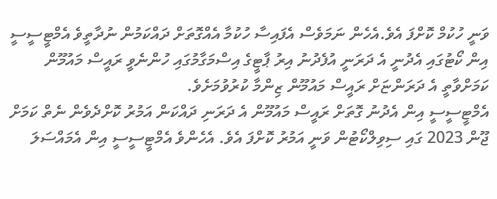ވަނީ ހުކުމް ކޮށްފަ އެވެ.އެހެން ނަމަވެސް އެފައިސާ ހުކުމާ އެއްގޮތަށް ދައްކަމުން ނުދާތީވެ އެމްޓީސީސީ އިން ކޯޓުގައި އެދުނީ އެ ދަރަނީ އުފެދުނު އިރު ޕާޓީގެ އިސްމަގާމުގައި ހުންނެވީ ރައީސް މައުމޫން ކަމަށްވާތީ އެ ދަރަންޏަށް ރައީސް މައުމޫން ޒިންމާ ކުރުވުމަށެވެ.
އެމްޓީސީސީ އިން އެދުނު ގޮތަށް ރައީސް މައުމޫން އެ ދަރަނި ދައްކަން އަމުރު ކޮށްދެވެން ނެތް ކަމަށް ޖޫން 2023 ގައި ސިވިލްކޯޓުން ވަނީ އަމުރު ކޮށްފަ އެވެ. އެހެންވެ އެމްޓީސީސީ އިން އެމައްސަލަ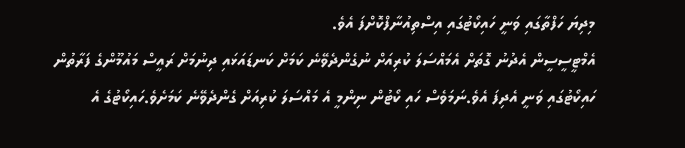މިދިޔަ ހަފްތާގައި ވަނީ ހައިކޯޓުގައި އިސްތިއުނާފްކޮށްފަ އެވެ.
އެމްޓީސީސީން އެދުނު ގޮތަށް އެމައްސަލަ ކުރިއަށް ނުގެންދެވޭނެ ކަމަށް ކަނޑައަޅައި ދިނުމަށް ރައީސް މައުމޫންގެ ފަރާތުން ހައިކޯޓުގައި ވަނީ އެދިފަ އެވެ.ނަމަވެސް ހައި ކޯޓުން ނިންމީ އެ މައްސަލަ ކުރިއަށް ގެންދެވޭނެ ކަމަށެވެ.ހައިކޯޓުގެ އެ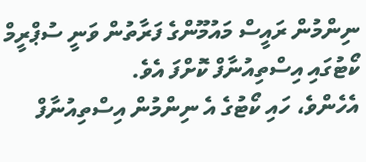ނިންމުން ރައީސް މައުމޫންގެ ފަރާތުން ވަނީ ސުޕްރީމް ކޯޓުގައި އިސްތިއުނާފް ކޮށްފަ އެވެ.
އެހެންވެ، ހައި ކޯޓުގެ އެ ނިންމުން އިސްތިއުނާފް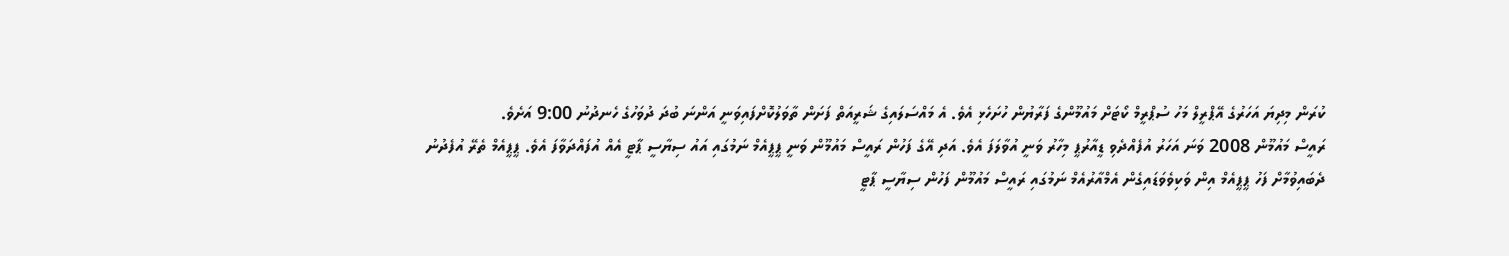ކުރަން މިދިޔަ އަހަރުގެ އޭޕްރީލް މަހު ސުޕްރީމް ކޯޓަށް މައުމޫންގެ ފަރާޔުން ހުށަހެޅި އެވެ. އެ މައްސަލައިގެ ޝަރީއަތް ފަށަން ތާވަލުކޮށްފައިވަނީ އަންނަ ބުދަ ދުވަހުގެ ހެނދުނު 9:00 އަށެވެ.
ރައީސް މައުމޫން 2008 ވަނަ އަހަރު އުފެއްދެވި ޑީއާރުޕީ މިހާރު ވަނީ އުވާލަފަ އެވެ. އަދި އޭގެ ފަހުން ރައީސް މައުމޫން ވަނީ ޕީޕީއެމް ނަމުގައި އައު ސިޔާސީ ޕާޓީ އެއް އުފައްދަވާފަ އެވެ. ޕީޕީއެމް ތެރޭ އުފެދުނު ދެބައިވުމާށް ފަހު ޕީޕީއެމް އިން ވަކިވެވަޑައިގެން އެމްއާރުއެމް ނަމުގައި ރައީސް މައުމޫން ފަހުން ސިޔާސީ ޕާޓީ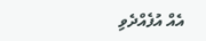އެއް އުފެއްދެވި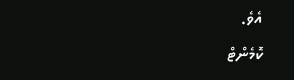އެވެ.
ކޮމެންޓް